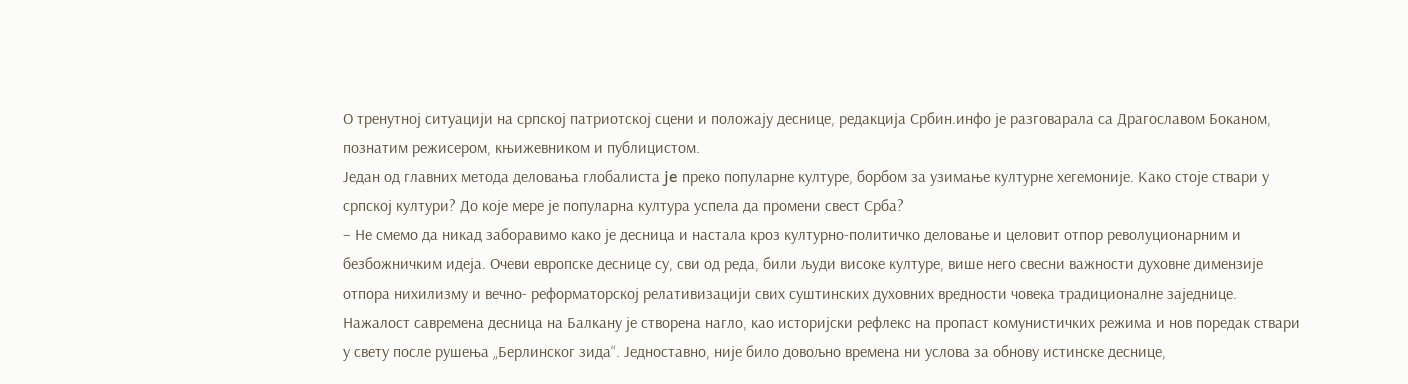О тренутној ситуацији на српској патриотској сцени и положају деснице, редакција Србин.инфо је разговарала са Драгославом Боканом, познатим режисером, књижевником и публицистом.
Jедан од главних метода деловања глобалиста je преко популарне културе, борбом за узимање културне хегемоније. Како стоје ствари у српској култури? До које мере је популарна култура успела да промени свест Срба?
– Не смемо да никад заборавимо како је десница и настала кроз културно-политичко деловање и целовит отпор револуционарним и безбожничким идеја. Очеви европске деснице су, сви од реда, били људи високе културе, више него свесни важности духовне димензије отпора нихилизму и вечно- реформаторској релативизацији свих суштинских духовних вредности човека традиционалне заједнице.
Нажалост савремена десница на Балкану је створена нагло, као историјски рефлекс на пропаст комунистичких режима и нов поредак ствари у свету после рушења „Берлинског зида“. Једноставно, није било довољно времена ни услова за обнову истинске деснице,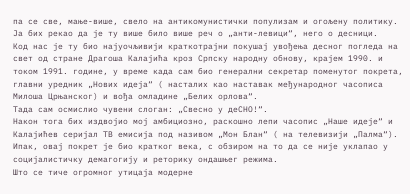па се све, мање-више, свело на антикомунистички популизам и огољену политику. Ја бих рекао да је ту више било више реч о „анти-левици“, него о десници.
Код нас је ту био најуочљивији краткотрајни покушај увођења десног погледа на свет од стране Драгоша Калајића кроз Српску народну обнову, крајем 1990. и током 1991. године, у време када сам био генерални секретар поменутог покрета, главни уредник „Нових идеја“ ( насталих као наставак међународног часописа Милоша Црњанског) и вођа омладине „Белих орлова“.
Тада сам осмислио чувени слоган: „Свесно у деСНО!“.
Након тога бих издвојио мој амбициозно, раскошно лепи часопис „Наше идеје“ и Калајићев серијал ТВ емисија под називом „Мон Блан“ ( на телевизији „Палма“).
Ипак, овај покрет је био кратког века, с обзиром на то да се није уклапао у социјалистичку демагогију и реторику ондашњег режима.
Што се тиче огромног утицаја модерне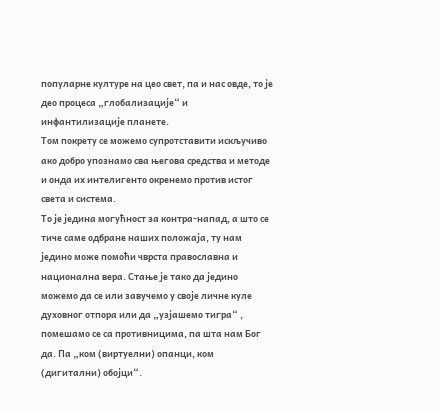популарне културе на цео свет, па и нас овде, то је део процеса „глобализације“ и инфантилизације планете.
Том покрету се можемо супротставити искључиво ако добро упознамо сва његова средства и методе и онда их интелигенто окренемо против истог света и система.
То је једина могућност за контра-напад, а што се тиче саме одбране наших положаја, ту нам једино може помоћи чврста православна и национална вера. Стање је тако да једино можемо да се или завучемо у своје личне куле духовног отпора или да „узјашемо тигра“ , помешамо се са противницима, па шта нам Бог да. Па „ком (виртуелни) опанци, ком (дигитални) обојци“.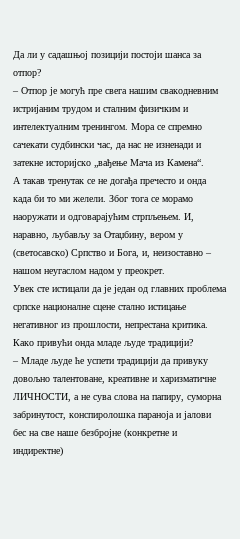Да ли у садашњој позицији постоји шанса за отпор?
– Отпор је могућ пре свега нашим свакодневним истријаним трудом и сталним физичким и интелектуалним тренингом. Мора се спремно сачекати судбински час, да нас не изненади и затекне историјско „вађење Мача из Камена“.
А такав тренутак се не догађа пречесто и онда када би то ми желели. Због тога се морамо наоружати и одговарајућим стрпљењем. И, наравно, љубављу за Отаџбину, вером у (светосавско) Српство и Бога, и, неизоставно – нашом неугаслом надом у преокрет.
Увек сте истицали да је један од главних проблема српске националне сцене стално истицање негативног из прошлости, непрестана критика. Како привући онда младе људе традицији?
– Младе људе ће успети традицији да привуку довољно талентоване, креативне и харизматичне ЛИЧНОСТИ, а не сува слова на папиру, суморна забринутост, конспиролoшка параноја и јалови бес на све наше безбројне (конкретне и индиректне)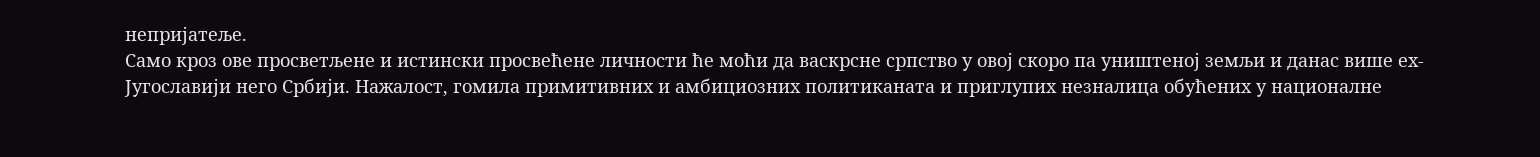непријатеље.
Само кроз ове просветљене и истински просвећене личности ће моћи да васкрсне српство у овој скоро па уништеној земљи и данас више еx-Југославији него Србији. Нажалост, гомила примитивних и амбициозних политиканата и приглупих незналица обућених у националне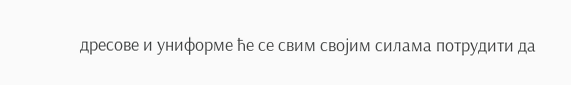дресове и униформе ће се свим својим силама потрудити да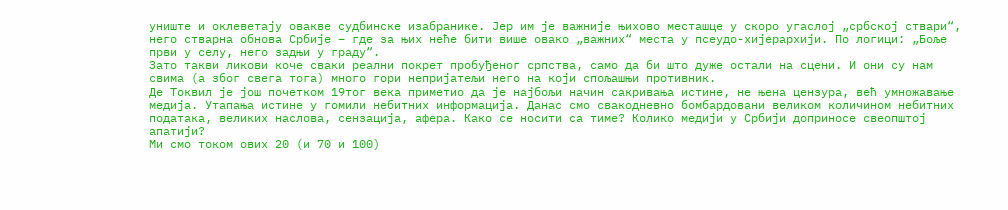униште и оклеветају овакве судбинске изабранике. Јер им је важније њихово месташце у скоро угаслој „србској ствари“, него стварна обнова Србије – где за њих неће бити више овако „важних“ места у псеудо-хијерархији. По логици: „Боље први у селу, него задњи у граду“.
Зато такви ликови коче сваки реални покрет пробуђеног српства, само да би што дуже остали на сцени. И они су нам свима (а због свега тога) много гори непријатељи него на који спољашњи противник.
Де Токвил је још почетком 19тог века приметио да је најбољи начин сакривања истине, не њена цензура, већ умножавање медија. Утапања истине у гомили небитних информација. Данас смо свакодневно бомбардовани великом количином небитних података, великих наслова, сензација, афера. Како се носити са тиме? Колико медији у Србији доприносе свеопштој апатији?
Ми смо током ових 20 (и 70 и 100)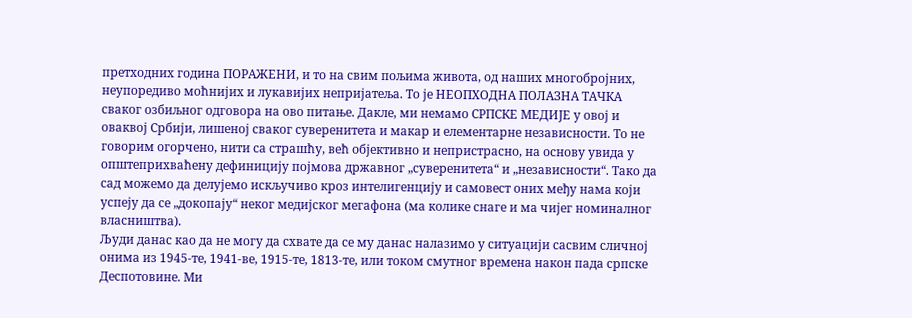претходних година ПОРАЖЕНИ, и то на свим пољима живота, од наших многобројних, неупоредиво моћнијих и лукавијих непријатеља. То је НЕОПХОДНА ПОЛАЗНА ТАЧКА сваког озбиљног одговора на ово питање. Дакле, ми немамо СРПСКЕ МЕДИЈЕ у овој и оваквој Србији, лишеној сваког суверенитета и макар и елементарне независности. То не говорим огорчено, нити са страшћу, већ објективно и непристрасно, на основу увида у општеприхваћену дефиницију појмова државног „суверенитета“ и „независности“. Тако да сад можемо да делујемо искључиво кроз интелигенцију и самовест оних међу нама који успеју да се „докопају“ неког медијског мегафона (ма колике снаге и ма чијег номиналног власништва).
Људи данас као да не могу да схвате да се му данас налазимо у ситуацији сасвим сличној онима из 1945-те, 1941-ве, 1915-те, 1813-те, или током смутног времена након пада српске Деспотовине. Ми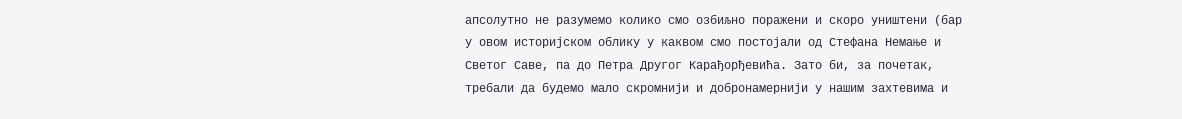апсолутно не разумемо колико смо озбиљно поражени и скоро уништени (бар у овом историјском облику у каквом смо постојали од Стефана Немање и Светог Саве, па до Петра Другог Карађорђевића. Зато би, за почетак, требали да будемо мало скромнији и добронамернији у нашим захтевима и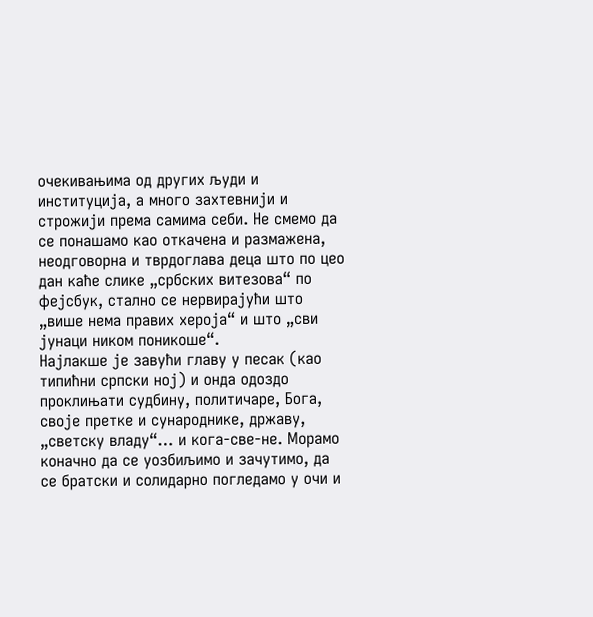очекивањима од других људи и институција, а много захтевнији и строжији према самима себи. Не смемо да се понашамо као откачена и размажена, неодговорна и тврдоглава деца што по цео дан каће слике „србских витезова“ по фејсбук, стално се нервирајући што „више нема правих хероја“ и што „сви јунаци ником поникоше“.
Најлакше је завући главу у песак (као типићни српски ној) и онда одоздо проклињати судбину, политичаре, Бога, своје претке и сународнике, државу, „светску владу“… и кога-све-не. Морамо коначно да се уозбиљимо и зачутимо, да се братски и солидарно погледамо у очи и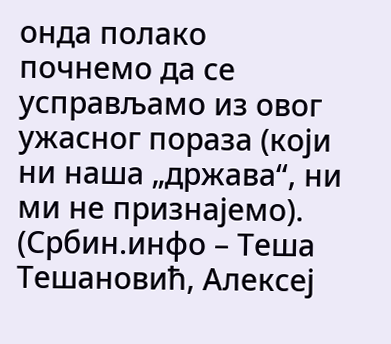онда полако почнемо да се усправљамо из овог ужасног пораза (који ни наша „држава“, ни ми не признајемо).
(Србин.инфо – Теша Тешановић, Алексеј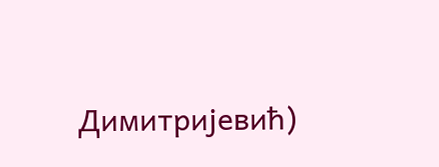Димитријевић)